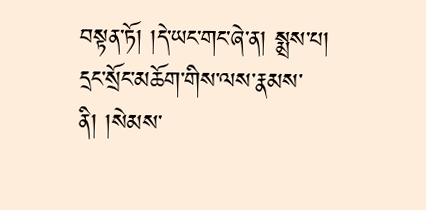བསྟན་ཏོ། །དེ་ཡང་གང་ཞེ་ན། སྨྲས་པ། དྲང་སྲོང་མཆོག་གིས་ལས་རྣམས་ནི། །སེམས་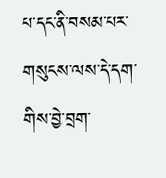པ་དང་ནི་བསམ་པར་གསུངས་ལས་དེ་དག་གིས་བྱེ་བྲག་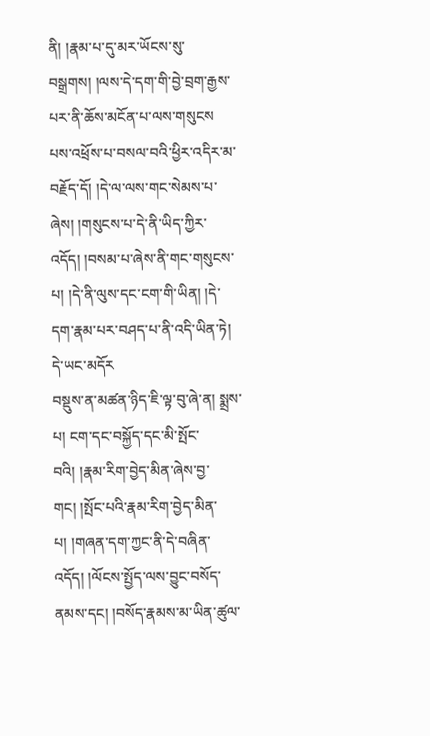ནི། །རྣམ་པ་དུ་མར་ཡོངས་སུ་བསྒྲགས། །ལས་དེ་དག་གི་བྱེ་བྲག་རྒྱས་པར་ནི་ཆོས་མངོན་པ་ལས་གསུངས
པས་འཕྲོས་པ་བསལ་བའི་ཕྱིར་འདིར་མ་བརྗོད་དོ། །དེ་ལ་ལས་གང་སེམས་པ་ཞེས། །གསུངས་པ་དེ་ནི་ཡིད་ཀྱིར་འདོད། །བསམ་པ་ཞེས་ནི་གང་གསུངས་པ། །དེ་ནི་ལུས་དང་ངག་གི་ཡིན། །དེ་དག་རྣམ་པར་བཤད་པ་ནི་འདི་ཡིན་ཏེ། དེ་ཡང་མདོར
བསྡུས་ན་མཚན་ཉིད་ཇི་ལྟ་བུ་ཞེ་ན། སྨྲས་པ། ངག་དང་བསྐྱོད་དང་མི་སྤོང་བའི། །རྣམ་རིག་བྱེད་མིན་ཞེས་བྱ་གང། །སྤོང་པའི་རྣམ་རིག་བྱེད་མིན་པ། །གཞན་དག་ཀྱང་ནི་དེ་བཞིན་འདོད། །ལོངས་སྤྱོད་ལས་བྱུང་བསོད་ནམས་དང། །བསོད་རྣམས་མ་ཡིན་ཚུལ་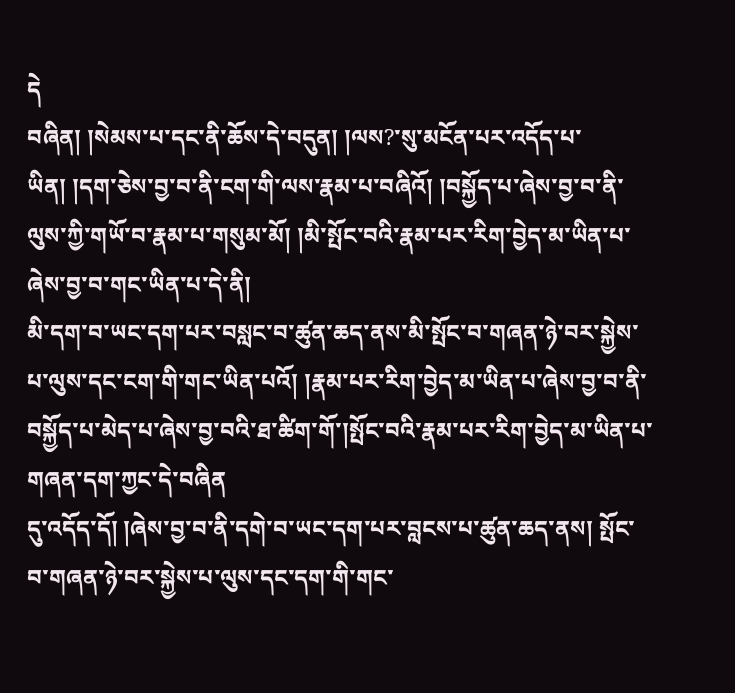དེ
བཞིན། །སེམས་པ་དང་ནི་ཆོས་དེ་བདུན། །ལས?་སུ་མངོན་པར་འདོད་པ་ཡིན། །དག་ཅེས་བྱ་བ་ནི་ངག་གི་ལས་རྣམ་པ་བཞིའོ། །བསྐྱོད་པ་ཞེས་བྱ་བ་ནི་ལུས་ཀྱི་གཡོ་བ་རྣམ་པ་གསུམ་མོ། །མི་སྤོང་བའི་རྣམ་པར་རིག་བྱེད་མ་ཡིན་པ་ཞེས་བྱ་བ་གང་ཡིན་པ་དེ་ནི།
མི་དག་བ་ཡང་དག་པར་བསླང་བ་ཚུན་ཆད་ནས་མི་སྤོང་བ་གཞན་ཉེ་བར་སྐྱེས་པ་ལུས་དང་ངག་གི་གང་ཡིན་པའོ། །རྣམ་པར་རིག་བྱེད་མ་ཡིན་པ་ཞེས་བྱ་བ་ནི་བསྐྱོད་པ་མེད་པ་ཞེས་བྱ་བའི་ཐ་ཚིག་གོ་།སྤོང་བའི་རྣམ་པར་རིག་བྱེད་མ་ཡིན་པ་གཞན་དག་ཀྱང་དེ་བཞིན
དུ་འདོད་དོ། །ཞེས་བྱ་བ་ནི་དགེ་བ་ཡང་དག་པར་བླངས་པ་ཚུན་ཆད་ནས། སྤོང་བ་གཞན་ཉེ་བར་སྐྱེས་པ་ལུས་དང་དག་གི་གང་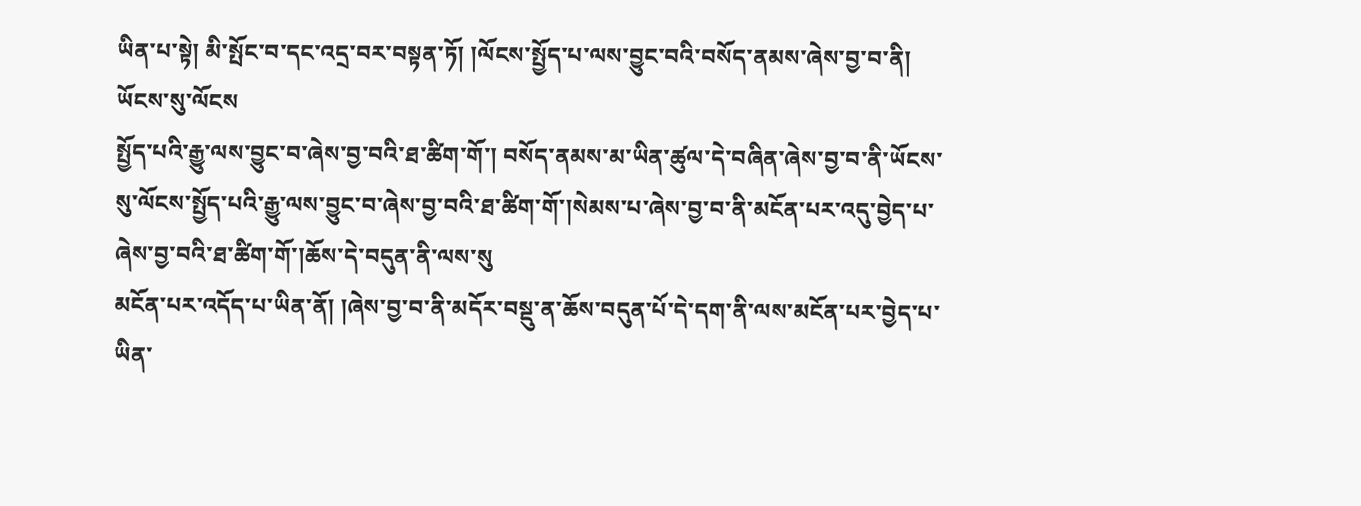ཡིན་པ་སྟེ། མི་སྤོང་བ་དང་འདྲ་བར་བསྟན་ཏོ། །ལོངས་སྤྱོད་པ་ལས་བྱུང་བའི་བསོད་ནམས་ཞེས་བྱ་བ་ནི། ཡོངས་སུ་ལོངས
སྤྱོད་པའི་རྒྱུ་ལས་བྱུང་བ་ཞེས་བྱ་བའི་ཐ་ཚིག་གོ་། བསོད་ནམས་མ་ཡིན་ཚུལ་དེ་བཞིན་ཞེས་བྱ་བ་ནི་ཡོངས་སུ་ལོངས་སྤྱོད་པའི་རྒྱུ་ལས་བྱུང་བ་ཞེས་བྱ་བའི་ཐ་ཚིག་གོ་།སེམས་པ་ཞེས་བྱ་བ་ནི་མངོན་པར་འདུ་བྱེད་པ་ཞེས་བྱ་བའི་ཐ་ཚིག་གོ་།ཆོས་དེ་བདུན་ནི་ལས་སུ
མངོན་པར་འདོད་པ་ཡིན་ནོ། །ཞེས་བྱ་བ་ནི་མདོར་བསྡུ་ན་ཆོས་བདུན་པོ་དེ་དག་ནི་ལས་མངོན་པར་བྱེད་པ་ཡིན་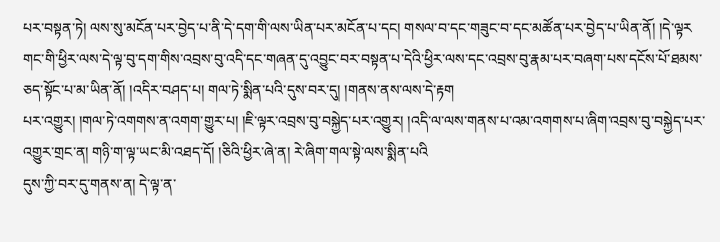པར་བསྟན་ཏེ། ལས་སུ་མངོན་པར་བྱེད་པ་ནི་དེ་དག་གི་ལས་ཡིན་པར་མངོན་པ་དང། གསལ་བ་དང་གཟུང་བ་དང་མཚོན་པར་བྱེད་པ་ཡིན་ནོ། །དེ་ལྟར
གང་གི་ཕྱིར་ལས་དེ་ལྟ་བུ་དག་གིས་འབྲས་བུ་འདི་དང་གཞན་དུ་འབྱུང་བར་བསྟན་པ་དེའི་ཕྱིར་ལས་དང་འབྲས་བུ་རྣམ་པར་བཞག་པས་དངོས་པོ་ཐམས་ཅད་སྟོང་པ་མ་ཡིན་ནོ། །འདིར་བཤད་པ། གལ་ཏེ་སྨིན་པའི་དུས་བར་དུ། །གནས་ནས་ལས་དེ་རྟག
པར་འགྱུར། །གལ་ཏེ་འགགས་ན་འགག་གྱུར་པ། །ཇི་ལྟར་འབྲས་བུ་བསྐྱེད་པར་འགྱུར། །འདི་ལ་ལས་གནས་པ་འམ་འགགས་པ་ཞིག་འབྲས་བུ་བསྐྱེད་པར་འགྱུར་གྲང་ན། གཉི་ག་ལྟ་ཡང་མི་འཐད་དོ། །ཅིའི་ཕྱིར་ཞེ་ན། རེ་ཞིག་གལ་སྟེ་ལས་སྨིན་པའི
དུས་ཀྱི་བར་དུ་གནས་ན། དེ་ལྟ་ན་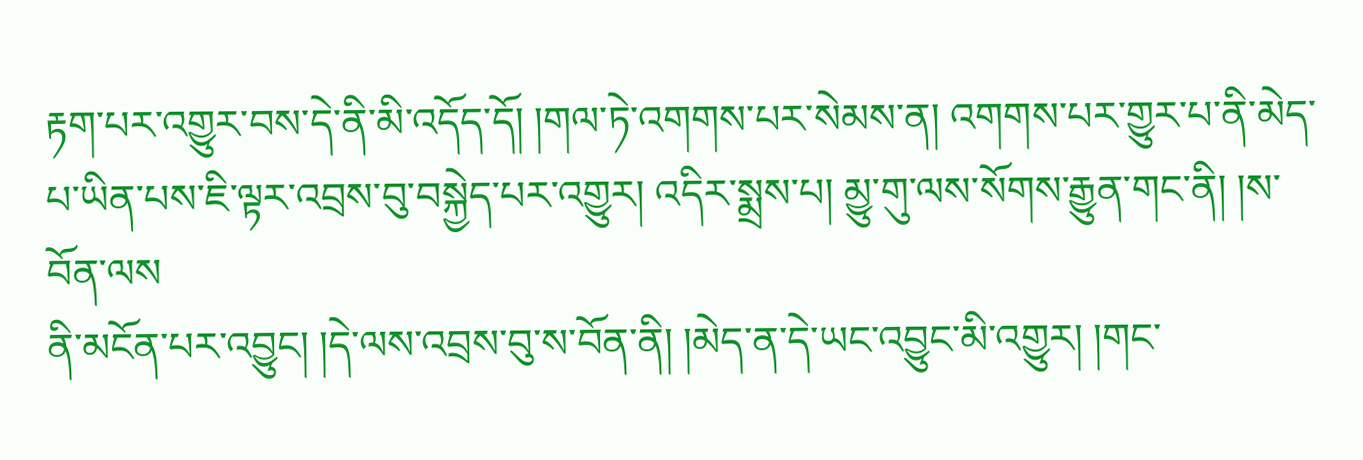རྟག་པར་འགྱུར་བས་དེ་ནི་མི་འདོད་དོ། །གལ་ཏེ་འགགས་པར་སེམས་ན། འགགས་པར་གྱུར་པ་ནི་མེད་པ་ཡིན་པས་ཇི་ལྟར་འབྲས་བུ་བསྐྱེད་པར་འགྱུར། འདིར་སྨྲས་པ། མྱུ་གུ་ལས་སོགས་རྒྱུན་གང་ནི། །ས་བོན་ལས
ནི་མངོན་པར་འབྱུང། །དེ་ལས་འབྲས་བུ་ས་བོན་ནི། །མེད་ན་དེ་ཡང་འབྱུང་མི་འགྱུར། །གང་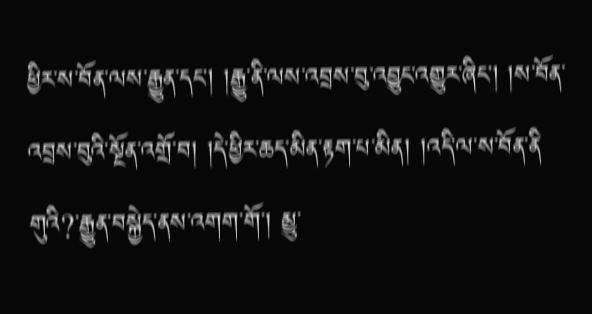ཕྱིར་ས་བོན་ལས་རྒྱུན་དང། །རྒྱུ་ནི་ལས་འབྲས་བུ་འབྱུང་འགྱུར་ཞིང། །ས་བོན་འབྲས་བུའི་སྔོན་འགྲོ་བ། །དེ་ཕྱིར་ཆད་མིན་རྟག་པ་མིན། །འདི་ལ་ས་བོན་ནི
གུའི?་རྒྱུན་བསྐྱེད་ནས་འགག་གོ་། མྱུ་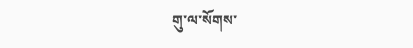གུ་ལ་སོགས་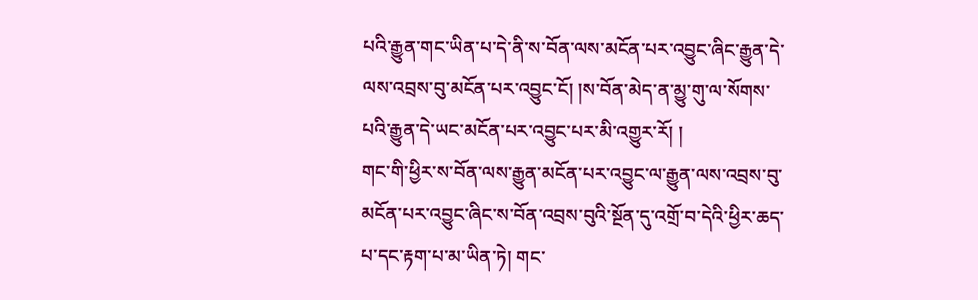པའི་རྒྱུན་གང་ཡིན་པ་དེ་ནི་ས་བོན་ལས་མངོན་པར་འབྱུང་ཞིང་རྒྱུན་དེ་ལས་འབྲས་བུ་མངོན་པར་འབྱུང་ངོ། །ས་བོན་མེད་ན་མྱུ་གུ་ལ་སོགས་པའི་རྒྱུན་དེ་ཡང་མངོན་པར་འབྱུང་པར་མི་འགྱུར་རོ། །
གང་གི་ཕྱིར་ས་བོན་ལས་རྒྱུན་མངོན་པར་འབྱུང་ལ་རྒྱུན་ལས་འབྲས་བུ་མངོན་པར་འབྱུང་ཞིང་ས་བོན་འབྲས་བུའི་སྔོན་དུ་འགྲོ་བ་དེའི་ཕྱིར་ཆད་པ་དང་རྟག་པ་མ་ཡིན་ཏེ། གང་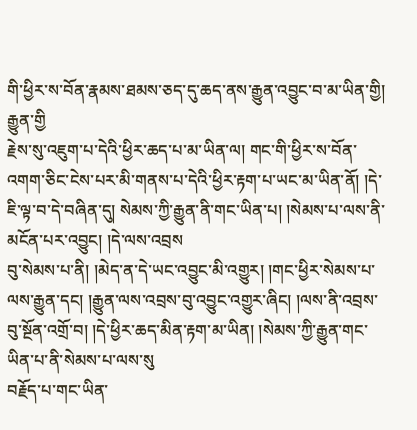གི་ཕྱིར་ས་བོན་རྣམས་ཐམས་ཅད་དུ་ཆད་ནས་རྒྱུན་འབྱུང་བ་མ་ཡིན་གྱི། རྒྱུན་གྱི
རྗེས་སུ་འཇུག་པ་དེའི་ཕྱིར་ཆད་པ་མ་ཡིན་ལ། གང་གི་ཕྱིར་ས་བོན་འགག་ཅིང་ངེས་པར་མི་གནས་པ་དེའི་ཕྱིར་རྟག་པ་ཡང་མ་ཡིན་ནོ། །དེ་ཇི་ལྟ་བ་དེ་བཞིན་དུ། སེམས་ཀྱི་རྒྱུན་ནི་གང་ཡིན་པ། །སེམས་པ་ལས་ནི་མངོན་པར་འབྱུང། །དེ་ལས་འབྲས
བུ་སེམས་པ་ནི། །མེད་ན་དེ་ཡང་འབྱུང་མི་འགྱུར། །གང་ཕྱིར་སེམས་པ་ལས་རྒྱུན་དང། །རྒྱུན་ལས་འབྲས་བུ་འབྱུང་འགྱུར་ཞིང། །ལས་ནི་འབྲས་བུ་སྔོན་འགྲོ་བ། །དེ་ཕྱིར་ཆད་མིན་རྟག་མ་ཡིན། །སེམས་ཀྱི་རྒྱུན་གང་ཡིན་པ་ནི་སེམས་པ་ལས་སུ
བརྗོད་པ་གང་ཡིན་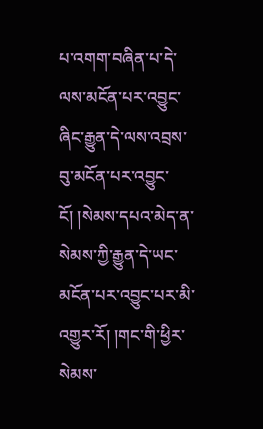པ་འགག་བཞིན་པ་དེ་ལས་མངོན་པར་འབྱུང་ཞིང་རྒྱུན་དེ་ལས་འབྲས་བུ་མངོན་པར་འབྱུང་ངོ། །སེམས་དཔའ་མེད་ན་སེམས་ཀྱི་རྒྱུན་དེ་ཡང་མངོན་པར་འབྱུང་པར་མི་འགྱུར་རོ། །གང་གི་ཕྱིར་སེམས་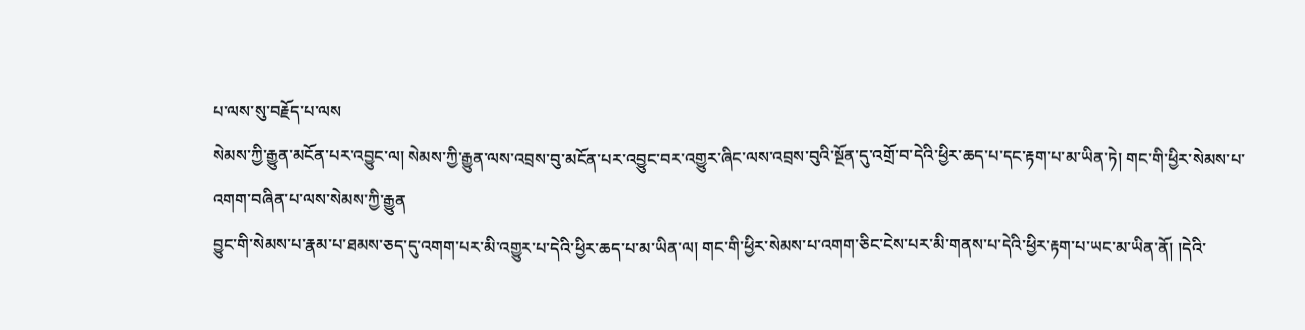པ་ལས་སུ་བརྗོད་པ་ལས
སེམས་ཀྱི་རྒྱུན་མངོན་པར་འབྱུང་ལ། སེམས་ཀྱི་རྒྱུན་ལས་འབྲས་བུ་མངོན་པར་འབྱུང་བར་འགྱུར་ཞིང་ལས་འབྲས་བུའི་སྔོན་དུ་འགྲོ་བ་དེའི་ཕྱིར་ཆད་པ་དང་རྟག་པ་མ་ཡིན་ཏེ། གང་གི་ཕྱིར་སེམས་པ་འགག་བཞིན་པ་ལས་སེམས་ཀྱི་རྒྱུན
བྱུང་གི་སེམས་པ་རྣམ་པ་ཐམས་ཅད་དུ་འགག་པར་མི་འགྱུར་པ་དེའི་ཕྱིར་ཆད་པ་མ་ཡིན་ལ། གང་གི་ཕྱིར་སེམས་པ་འགག་ཅིང་ངེས་པར་མི་གནས་པ་དེའི་ཕྱིར་རྟག་པ་ཡང་མ་ཡིན་ནོ། །དེའི་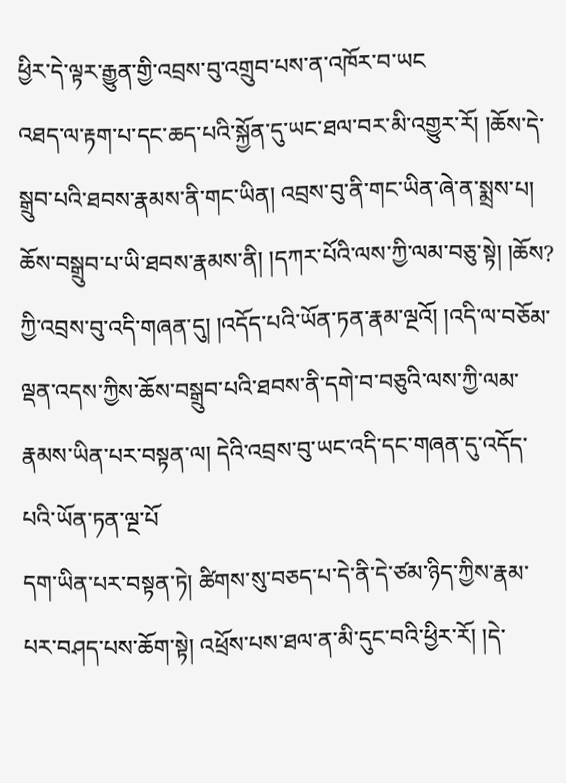ཕྱིར་དེ་ལྟར་རྒྱུན་གྱི་འབྲས་བུ་འགྲུབ་པས་ན་འཁོར་བ་ཡང
འཐད་ལ་རྟག་པ་དང་ཆད་པའི་སྐྱོན་དུ་ཡང་ཐལ་བར་མི་འགྱུར་རོ། །ཆོས་དེ་སྒྲུབ་པའི་ཐབས་རྣམས་ནི་གང་ཡིན། འབྲས་བུ་ནི་གང་ཡིན་ཞེ་ན་སྨྲས་པ། ཆོས་བསྒྲུབ་པ་ཡི་ཐབས་རྣམས་ནི། །དཀར་པོའི་ལས་ཀྱི་ལམ་བཅུ་སྟེ། །ཆོས?
ཀྱི་འབྲས་བུ་འདི་གཞན་དུ། །འདོད་པའི་ཡོན་ཏན་རྣམ་ལྔའོ། །འདི་ལ་བཅོམ་ལྡན་འདས་ཀྱིས་ཆོས་བསྒྲུབ་པའི་ཐབས་ནི་དགེ་བ་བཅུའི་ལས་ཀྱི་ལམ་རྣམས་ཡིན་པར་བསྟན་ལ། དེའི་འབྲས་བུ་ཡང་འདི་དང་གཞན་དུ་འདོད་པའི་ཡོན་ཏན་ལྔ་པོ
དག་ཡིན་པར་བསྟན་ཏེ། ཚིགས་སུ་བཅད་པ་དེ་ནི་དེ་ཙམ་ཉིད་ཀྱིས་རྣམ་པར་བཤད་པས་ཆོག་སྟེ། འཕྲོས་པས་ཐལ་ན་མི་དུང་བའི་ཕྱིར་རོ། །དེ་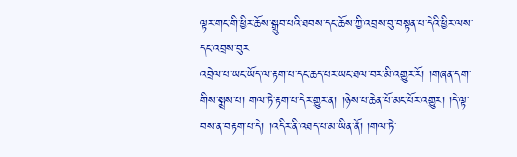ལྟར་གང་གི་ཕྱིར་ཆོས་སྒྲུབ་པའི་ཐབས་དང་ཆོས་ཀྱི་འབྲས་བུ་བསྟན་པ་དེའི་ཕྱིར་ལས་དང་འབྲས་བུར
འབྲེལ་པ་ཡང་ཡོད་ལ་རྟག་པ་དང་ཆད་པར་ཡང་ཐལ་བར་མི་འགྱུར་རོ། །གཞན་དག་གིས་སྨྲས་པ། གལ་ཏེ་རྟག་པ་དེར་གྱུར་ན། །ཉེས་པ་ཆེན་པོ་མང་པོར་འགྱུར། །དེ་ལྟ་བས་ན་བརྟག་པ་དེ། །འདིར་ནི་འཐད་པ་མ་ཡིན་ནོ། །གལ་ཏེ་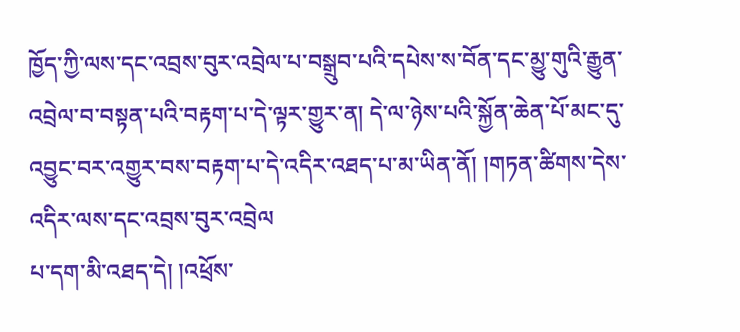ཁྱོད་ཀྱི་ལས་དང་འབྲས་བུར་འབྲེལ་པ་བསྒྲུབ་པའི་དཔེས་ས་བོན་དང་མྱུ་གུའི་རྒྱུན་འབྲེལ་བ་བསྟན་པའི་བརྟག་པ་དེ་ལྟར་གྱུར་ན། དེ་ལ་ཉེས་པའི་སྐྱོན་ཆེན་པོ་མང་དུ་འབྱུང་བར་འགྱུར་བས་བརྟག་པ་དེ་འདིར་འཐད་པ་མ་ཡིན་ནོ། །གཏན་ཚིགས་དེས་འདིར་ལས་དང་འབྲས་བུར་འབྲེལ
པ་དག་མི་འཐད་དེ། །འཕྲོས་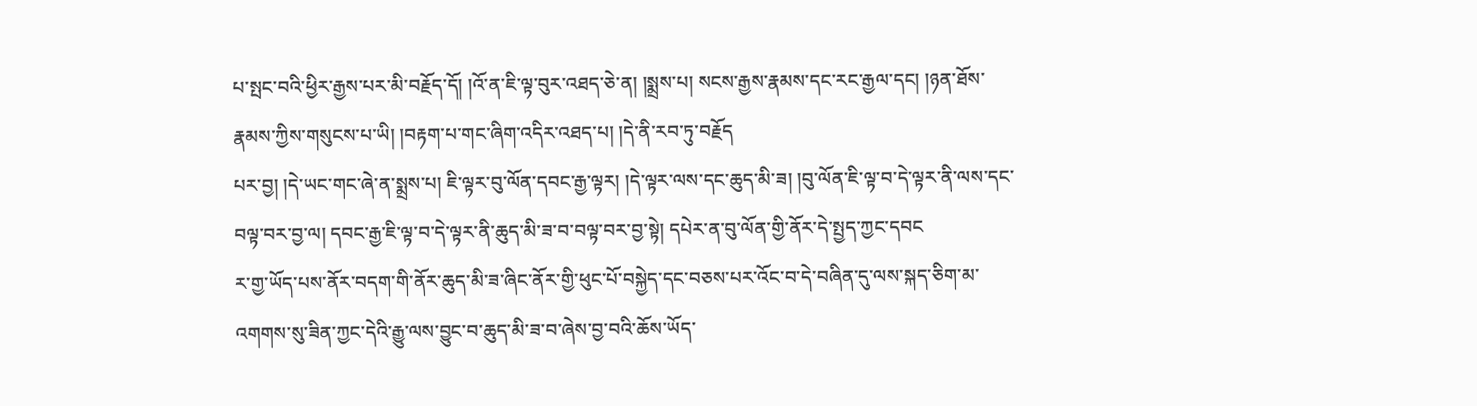པ་སྤང་བའི་ཕྱིར་རྒྱས་པར་མི་བརྗོད་དོ། །འོ་ན་ཇི་ལྟ་བུར་འཐད་ཅེ་ན། །སྨྲས་པ། སངས་རྒྱས་རྣམས་དང་རང་རྒྱལ་དང། །ཉན་ཐོས་རྣམས་ཀྱིས་གསུངས་པ་ཡི། །བརྟག་པ་གང་ཞིག་འདིར་འཐད་པ། །དེ་ནི་རབ་ཏུ་བརྗོད
པར་བྱ། །དེ་ཡང་གང་ཞེ་ན་སྨྲས་པ། ཇི་ལྟར་བུ་ལོན་དབང་རྒྱ་ལྟར། །དེ་ལྟར་ལས་དང་ཆུད་མི་ཟ། །བུ་ལོན་ཇི་ལྟ་བ་དེ་ལྟར་ནི་ལས་དང་བལྟ་བར་བྱ་ལ། དབང་རྒྱ་ཇི་ལྟ་བ་དེ་ལྟར་ནི་ཆུད་མི་ཟ་བ་བལྟ་བར་བྱ་སྟེ། དཔེར་ན་བུ་ལོན་གྱི་ནོར་དེ་སྤྱད་ཀྱང་དབང
ར་གྱ་ཡོད་པས་ནོར་བདག་གི་ནོར་ཆུད་མི་ཟ་ཞིང་ནོར་གྱི་ཕུང་པོ་བསྐྱེད་དང་བཅས་པར་འོང་བ་དེ་བཞིན་དུ་ལས་སྐད་ཅིག་མ་འགགས་སུ་ཟིན་ཀྱང་དེའི་རྒྱུ་ལས་བྱུང་བ་ཆུད་མི་ཟ་བ་ཞེས་བྱ་བའི་ཆོས་ཡོད་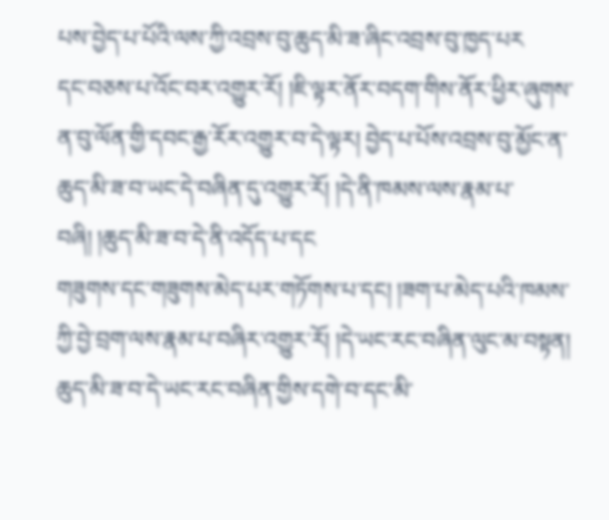པས་བྱེད་པ་པོའི་ལས་ཀྱི་འབྲས་བུ་ཆུད་མི་ཟ་ཞིང་འབྲས་བུ་ཁྱད་པར
དང་བཅས་པ་འོང་བར་འགྱུར་རོ། །ཇི་ལྟར་ནོར་བདག་གིས་ནོར་ཕྱིར་ཞུགས་ན་བུ་ལོན་གྱི་དབང་རྒྱ་རོར་འགྱུར་བ་དེ་ལྟར། བྱེད་པ་པོས་འབྲས་བུ་མྱོང་ན་ཆུད་མི་ཟ་བ་ཡང་དེ་བཞིན་དུ་འགྱུར་རོ། །དེ་ནི་ཁམས་ལས་རྣམ་པ་བཞི། །ཆུད་མི་ཟ་བ་དེ་ནི་འདོད་པ་དང
གཟུགས་དང་གཟུགས་མེད་པར་གཏོགས་པ་དང། །ཟག་པ་མེད་པའི་ཁམས་ཀྱི་བྱེ་བྲག་ལས་རྣམ་པ་བཞིར་འགྱུར་རོ། །དེ་ཡང་རང་བཞིན་ལུང་མ་བསྟན། ཆུད་མི་ཟ་བ་དེ་ཡང་རང་བཞིན་གྱིས་དགེ་བ་དང་མི་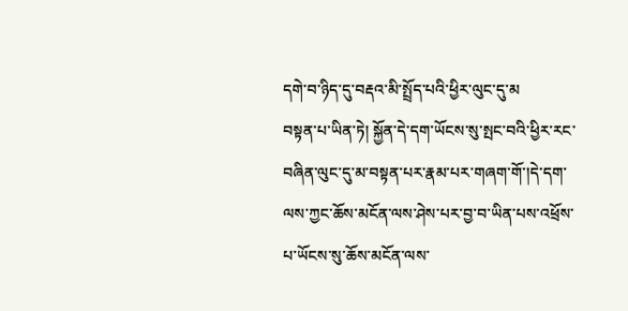དགེ་བ་ཉིད་དུ་བརྡའ་མི་སྤྲོད་པའི་ཕྱིར་ལུང་དུ་མ
བསྟན་པ་ཡིན་ཏེ། སྐྱོན་དེ་དག་ཡོངས་སུ་སྤང་བའི་ཕྱིར་རང་བཞིན་ལུང་དུ་མ་བསྟན་པར་རྣམ་པར་གཞག་གོ་།དེ་དག་ལས་ཀྱང་ཆོས་མངོན་ལས་ཤེས་པར་བྱ་བ་ཡིན་པས་འཕྲོས་པ་ཡོངས་སུ་ཆོས་མངོན་ལས་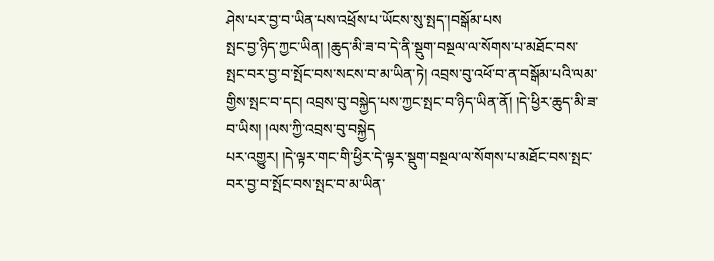ཤེས་པར་བྱ་བ་ཡིན་པས་འཕྲོས་པ་ཡོངས་སུ་སྤད་།བསྒོམ་པས
སྤང་བྱ་ཉིད་ཀྱང་ཡིན། །ཆུད་མི་ཟ་བ་དེ་ནི་སྡུག་བསྔལ་ལ་སོགས་པ་མཐོང་བས་སྤང་བར་བྱ་བ་སྤོང་བས་སངས་བ་མ་ཡིན་ཏེ། འབྲས་བུ་འཕོ་བ་ན་བསྒོམ་པའི་ལམ་གྱིས་སྤང་བ་དང། འབྲས་བུ་བསྐྱེད་པས་ཀྱང་སྤང་བ་ཉིད་ཡིན་ནོ། །དེ་ཕྱིར་ཆུད་མི་ཟ་བ་ཡིས། །ལས་ཀྱི་འབྲས་བུ་བསྐྱེད
པར་འགྱུར། །དེ་ལྟར་གང་གི་ཕྱིར་དེ་ལྟར་སྡུག་བསྔལ་ལ་སོགས་པ་མཐོང་བས་སྤང་བར་བྱ་བ་སྤོང་བས་སྤང་བ་མ་ཡིན་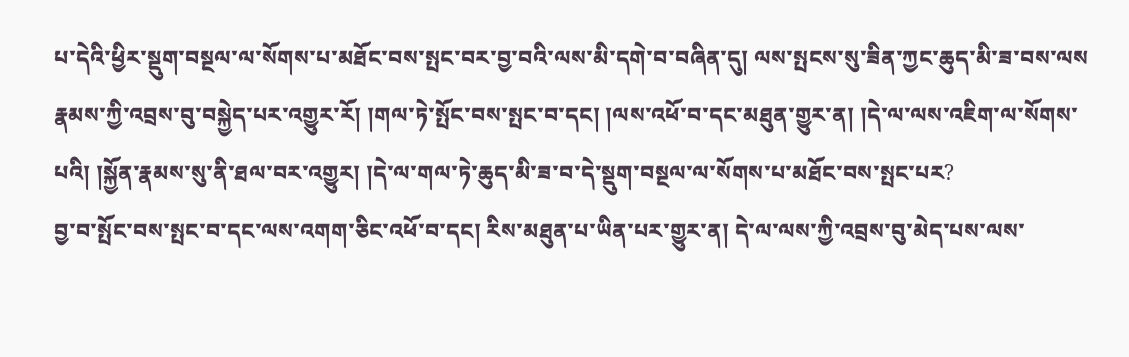པ་དེའི་ཕྱིར་སྡུག་བསྔལ་ལ་སོགས་པ་མཐོང་བས་སྤང་བར་བྱ་བའི་ལས་མི་དགེ་བ་བཞིན་དུ། ལས་སྤངས་སུ་ཟིན་ཀྱང་ཆུད་མི་ཟ་བས་ལས
རྣམས་ཀྱི་འབྲས་བུ་བསྐྱེད་པར་འགྱུར་རོ། །གལ་ཏེ་སྤོང་བས་སྤང་བ་དང། །ལས་འཕོ་བ་དང་མཐུན་གྱུར་ན། །དེ་ལ་ལས་འཇིག་ལ་སོགས་པའི། །སྐྱོན་རྣམས་སུ་ནི་ཐལ་བར་འགྱུར། །དེ་ལ་གལ་ཏེ་ཆུད་མི་ཟ་བ་དེ་སྡུག་བསྔལ་ལ་སོགས་པ་མཐོང་བས་སྤང་པར?
བྱ་བ་སྤོང་བས་སྤང་བ་དང་ལས་འགག་ཅིང་འཕོ་བ་དང། རིས་མཐུན་པ་ཡིན་པར་གྱུར་ན། དེ་ལ་ལས་ཀྱི་འབྲས་བུ་མེད་པས་ལས་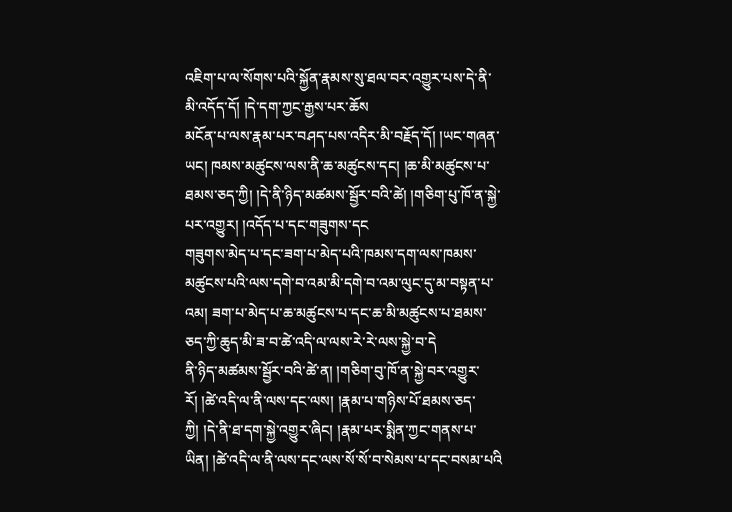འཇིག་པ་ལ་སོགས་པའི་སྐྱོན་རྣམས་སུ་ཐལ་བར་འགྱུར་པས་དེ་ནི་མི་འདོད་དོ། །དེ་དག་ཀྱང་རྒྱས་པར་ཆོས
མངོན་པ་ལས་རྣམ་པར་བཤད་པས་འདིར་མི་བརྗོད་དོ། །ཡང་གཞན་ཡང། ཁམས་མཚུངས་ལས་ནི་ཆ་མཚུངས་དང། །ཆ་མི་མཚུངས་པ་ཐམས་ཅད་ཀྱི། །དེ་ནི་ཉིད་མཚམས་སྦྱོར་བའི་ཚེ། །གཅིག་པུ་ཁོ་ན་སྐྱེ་པར་འགྱུར། །འདོད་པ་དང་གཟུགས་དང
གཟུགས་མེད་པ་དང་ཟག་པ་མེད་པའི་ཁམས་དག་ལས་ཁམས་མཚུངས་པའི་ལས་དགེ་བ་འམ་མི་དགེ་བ་འམ་ལུང་དུ་མ་བསྟན་པ་འམ། ཟག་པ་མེད་པ་ཆ་མཚུངས་པ་དང་ཆ་མི་མཚུངས་པ་ཐམས་ཅད་ཀྱི་ཆུད་མི་ཟ་བ་ཚེ་འདི་ལ་ལས་རེ་རེ་ལས་སྐྱེ་བ་དེ
ནི་ཉིད་མཚམས་སྦྱོར་བའི་ཚེ་ན། །གཅིག་བུ་ཁོ་ན་སྐྱེ་བར་འགྱུར་རོ། །ཚེ་འདི་ལ་ནི་ལས་དང་ལས། །རྣམ་པ་གཉིས་པོ་ཐམས་ཅད་ཀྱི། །དེ་ནི་ཐ་དག་སྐྱེ་འགྱུར་ཞིང། །རྣམ་པར་སྨིན་ཀྱང་གནས་པ་ཡིན། །ཚེ་འདི་ལ་ནི་ལས་དང་ལས་སོ་སོ་བ་སེམས་པ་དང་བསམ་པའི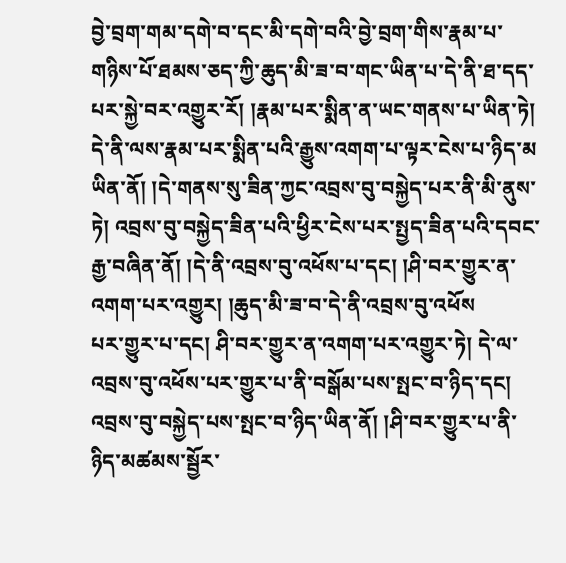བྱེ་བྲག་གམ་དགེ་བ་དང་མི་དགེ་བའི་བྱེ་བྲག་གིས་རྣམ་པ་གཉིས་པོ་ཐམས་ཅད་ཀྱི་ཆུད་མི་ཟ་བ་གང་ཡིན་པ་དེ་ནི་ཐ་དད་པར་སྐྱེ་བར་འགྱུར་རོ། །རྣམ་པར་སྨིན་ན་ཡང་གནས་པ་ཡིན་ཏེ། དེ་ནི་ལས་རྣམ་པར་སྨིན་པའི་རྒྱུས་འགག་པ་ལྟར་ངེས་པ་ཉིད་མ
ཡིན་ནོ། །དེ་གནས་སུ་ཟིན་ཀྱང་འབྲས་བུ་བསྐྱེད་པར་ནི་མི་ནུས་ཏེ། འབྲས་བུ་བསྐྱེད་ཟིན་པའི་ཕྱིར་ངེས་པར་སྤྱད་ཟིན་པའི་དབང་རྒྱ་བཞིན་ནོ། །དེ་ནི་འབྲས་བུ་འཕོས་པ་དང། །ཤི་བར་གྱུར་ན་འགག་པར་འགྱུར། །ཆུད་མི་ཟ་བ་དེ་ནི་འབྲས་བུ་འཕོས
པར་གྱུར་པ་དང། ཤི་བར་གྱུར་ན་འགག་པར་འགྱུར་ཏེ། དེ་ལ་འབྲས་བུ་འཕོས་པར་གྱུར་པ་ནི་བསྒོམ་པས་སྤང་བ་ཉིད་དང། འབྲས་བུ་བསྐྱེད་པས་སྤང་བ་ཉིད་ཡིན་ནོ། །ཤི་བར་གྱུར་པ་ནི་ཉིད་མཚམས་སྦྱོར་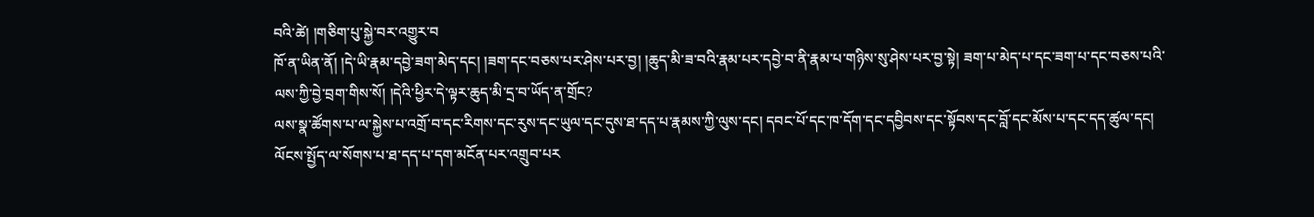བའི་ཚེ། །གཅིག་པུ་སྐྱེ་བར་འགྱུར་བ
ཁོ་ན་ཡིན་ནོ། །དེ་ཡི་རྣམ་དབྱེ་ཟག་མེད་དང། །ཟག་དང་བཅས་པར་ཤེས་པར་བྱ། །ཆུད་མི་ཟ་བའི་རྣམ་པར་དབྱེ་བ་ནི་རྣམ་པ་གཉིས་སུ་ཤེས་པར་བྱ་སྟེ། ཟག་པ་མེད་པ་དང་ཟག་པ་དང་བཅས་པའི་ལས་ཀྱི་བྱེ་བྲག་གིས་སོ། །དེའི་ཕྱིར་དེ་ལྟར་ཆུད་མི་དྲ་བ་ཡོད་ན་གྲོང?
ལས་སྣ་ཚོགས་པ་ལ་སྐྱེས་པ་འགྲོ་བ་དང་རིགས་དང་རུས་དང་ཡུལ་དང་དུས་ཐ་དད་པ་རྣམས་ཀྱི་ལུས་དང། དབང་པོ་དང་ཁ་དོག་དང་དབྱིབས་དང་སྟོབས་དང་བློ་དང་མོས་པ་དང་དད་ཚུལ་དང། ལོངས་སྤྱོད་ལ་སོགས་པ་ཐ་དད་པ་དག་མངོན་པར་འགྲུབ་པར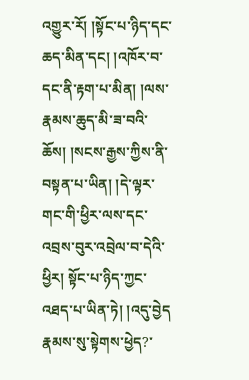འགྱུར་རོ། །སྟོང་པ་ཉིད་དང་ཆད་མིན་དང། །འཁོར་བ་དང་ནི་རྟག་པ་མིན། །ལས་རྣམས་ཆུད་མི་ཟ་བའི་ཆོས། །སངས་རྒྱས་ཀྱིས་ནི་བསྟན་པ་ཡིན། །དེ་ལྟར་གང་གི་ཕྱིར་ལས་དང་འབྲས་བུར་འབྲེལ་བ་དེའི་ཕྱིར། སྟོང་པ་ཉིད་ཀྱང་འཐད་པ་ཡིན་ཏེ། །འདུ་བྱེད
རྣམས་སུ་སྟེགས་ཕྱེད?་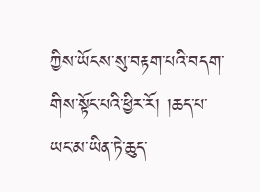ཀྱིས་ཡོངས་སུ་བརྟག་པའི་བདག་གིས་སྟོང་པའི་ཕྱིར་རོ། །ཆད་པ་ཡང་མ་ཡིན་ཏེ་ཆུད་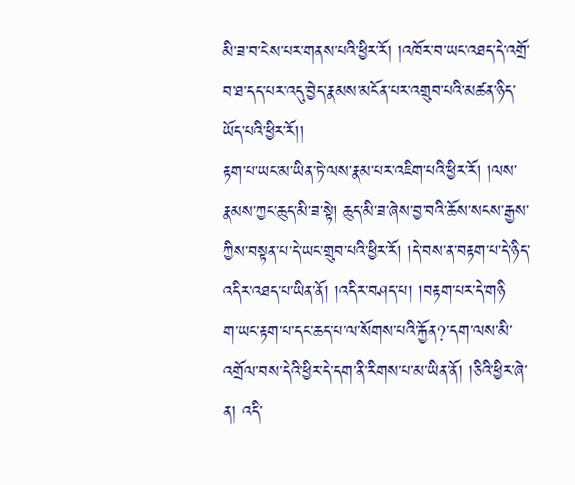མི་ཟ་བ་ངེས་པར་གནས་པའི་ཕྱིར་རོ། །འཁོར་བ་ཡང་འཐད་དེ་འགྲོ་བ་ཐ་དད་པར་འདུ་བྱེད་རྣམས་མངོན་པར་འགྲུབ་པའི་མཚན་ཉིད་ཡོད་པའི་ཕྱིར་རོ།།
རྟག་པ་ཡང་མ་ཡིན་ཏེ་ལས་རྣམ་པར་འཇིག་པའི་ཕྱིར་རོ། །ལས་རྣམས་ཀྱང་ཆུད་མི་ཟ་སྟེ། ཆུད་མི་ཟ་ཞེས་བྱ་བའི་ཆོས་སངས་རྒྱས་ཀྱིས་བསྟན་པ་དེ་ཡང་གྲུབ་པའི་ཕྱིར་རོ། །དེ་བས་ན་བརྟག་པ་དེ་ཉིད་འདིར་འཐད་པ་ཡིན་ནོ། །འདིར་བཤད་པ། །བརྟག་པར་དེ་གཉི
ག་ཡང་རྟག་པ་དང་ཆད་པ་ལ་སོགས་པའི་རྐྱོན?་དག་ལས་མི་འགྲོལ་བས་དེའི་ཕྱིར་དེ་དག་ནི་རིགས་པ་མ་ཡིན་ནོ། །ཅིའི་ཕྱིར་ཞེ་ན། འདི་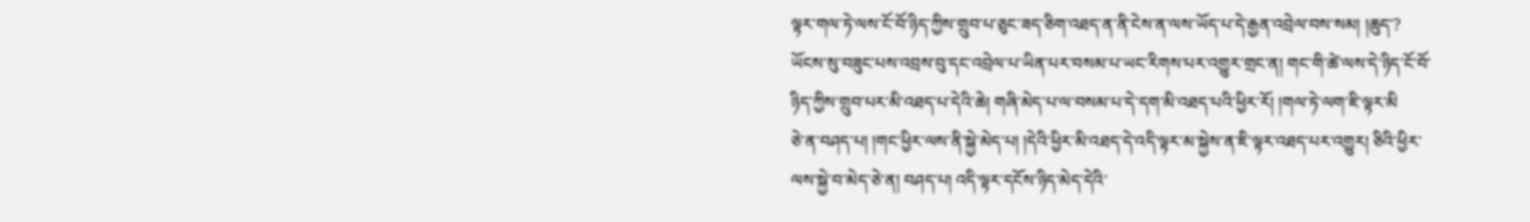ལྟར་གལ་ཏེ་ལས་ངོ་བོ་ཉིད་ཀྱིས་གྲུབ་པ་ཅུང་ཟད་ཅིག་འཐད་ན་ནི་ངེས་ན་ལས་ཡོད་པ་དེ་རྒྱན་འབྲེལ་བས་སམ། །ཆུད་?
ཡོངས་སུ་བཟུང་པས་འབྲས་བུ་དང་འབྲེལ་པ་ཡིན་པར་བསམ་པ་ཡང་རིགས་པར་འགྱུར་གྲང་ན། གང་གི་ཚེ་ལས་དེ་ཉིད་ངོ་བོ་ཉིད་ཀྱིས་གྲུབ་པར་མི་འཐད་པ་དེའི་ཆེ། གཞི་མེད་པ་ལ་བསམ་པ་དེ་དག་མི་འཐད་པའི་ཕྱིར་རོ། །གལ་ཏེ་ལག་ཇི་ལྟར་མི
ཅེ་ན་བཤད་པ། །གང་ཕྱིར་ལས་ནི་སྐྱེ་མེད་པ། །དེའི་ཕྱིར་མི་འཐད་དེ་འདི་ལྟར་མ་སྐྱེས་ན་ཇི་ལྟར་འཐད་པར་འགྱུར། ཅིའི་ཕྱིར་ལས་སྐྱེ་བ་མེད་ཅེ་ན། བཤད་པ། འདི་ལྟར་དངོས་ཉིད་མེད་དེའི་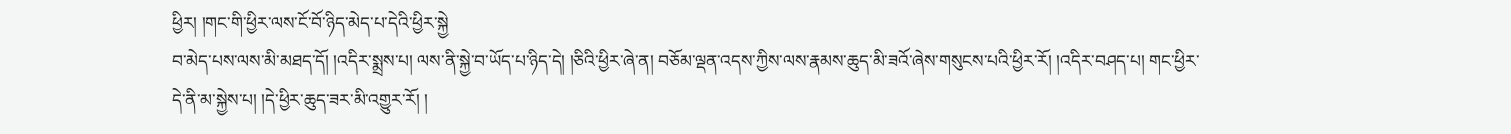ཕྱིར། །གང་གི་ཕྱིར་ལས་ངོ་བོ་ཉིད་མེད་པ་དེའི་ཕྱིར་སྐྱེ
བ་མེད་པས་ལས་མི་མཐད་དོ། །འདིར་སྨྲས་པ། ལས་ནི་སྐྱེ་བ་ཡོད་པ་ཉིད་དེ། །ཅིའི་ཕྱིར་ཞེ་ན། བཅོམ་ལྡན་འདས་ཀྱིས་ལས་རྣམས་ཆུད་མི་ཟའོ་ཞེས་གསུངས་པའི་ཕྱིར་རོ། །འདིར་བཤད་པ། གང་ཕྱིར་དེ་ནི་མ་སྐྱེས་པ། །དེ་ཕྱིར་ཆུད་ཟར་མི་འགྱུར་རོ། །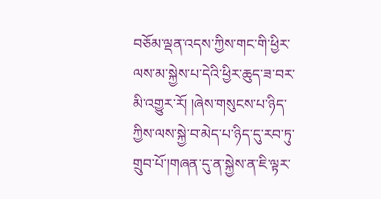བཅོམ་ལྡན་འདས་ཀྱིས་གང་གི་ཕྱིར་ལས་མ་སྐྱེས་པ་དེའི་ཕྱིར་ཆུད་ཟ་བར་མི་འགྱུར་རོ། །ཞེས་གསུངས་པ་ཉིད་ཀྱིས་ལས་སྐྱེ་བ་མེད་པ་ཉིད་དུ་རབ་ཏུ་གྲུབ་པོ་།གཞན་དུ་ན་སྐྱེས་ན་ཇི་ལྟར་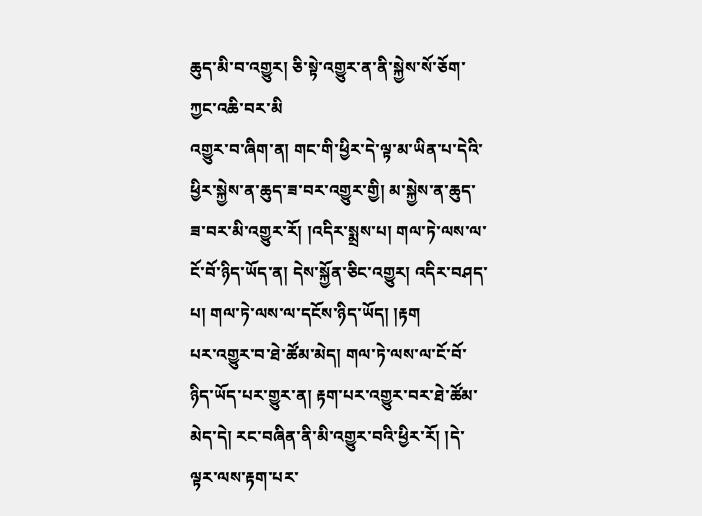ཆུད་མི་བ་འགྱུར། ཅི་སྟེ་འགྱུར་ན་ནི་སྐྱེས་སོ་ཅོག་ཀྱང་འཆི་བར་མི
འགྱུར་བ་ཞིག་ན། གང་གི་ཕྱིར་དེ་ལྟ་མ་ཡིན་པ་དེའི་ཕྱིར་སྐྱེས་ན་ཆུད་ཟ་བར་འགྱུར་གྱི། མ་སྐྱེས་ན་ཆུད་ཟ་བར་མི་འགྱུར་རོ། །འདིར་སྨྲས་པ། གལ་ཏེ་ལས་ལ་ངོ་བོ་ཉིད་ཡོད་ན། དེས་སྐྱོན་ཅིང་འགྱུར། འདིར་བཤད་པ། གལ་ཏེ་ལས་ལ་དངོས་ཉིད་ཡོད། །རྟག
པར་འགྱུར་བ་ཐེ་ཚོམ་མེད། གལ་ཏེ་ལས་ལ་ངོ་བོ་ཉིད་ཡོད་པར་གྱུར་ན། རྟག་པར་འགྱུར་བར་ཐེ་ཚོམ་མེད་དེ། རང་བཞིན་ནི་མི་འགྱུར་བའི་ཕྱིར་རོ། །དེ་ལྟར་ལས་རྟག་པར་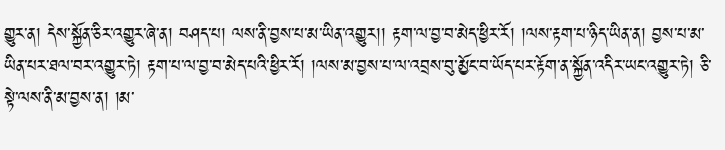གྱུར་ན། དེས་སྐྱོན་ཅིར་འགྱུར་ཞེ་ན། བཤད་པ། ལས་ནི་བྱས་པ་མ་ཡིན་འགྱུར།། རྟག་ལ་བྱ་བ་མེད་ཕྱིར་རོ། །ལས་རྟག་པ་ཉིད་ཡིན་ན། བྱས་པ་མ་ཡིན་པར་ཐལ་བར་འགྱུར་ཏེ། རྟག་པ་ལ་བྱ་བ་མེད་པའི་ཕྱིར་རོ། །ལས་མ་བྱས་པ་ལ་འབྲས་བུ་མྱོང་བ་ཡོད་པར་རྟོག་ན་སྐྱོན་འདིར་ཡང་འགྱུར་ཏེ། ཅི་སྟེ་ལས་ནི་མ་བྱས་ན། །མ་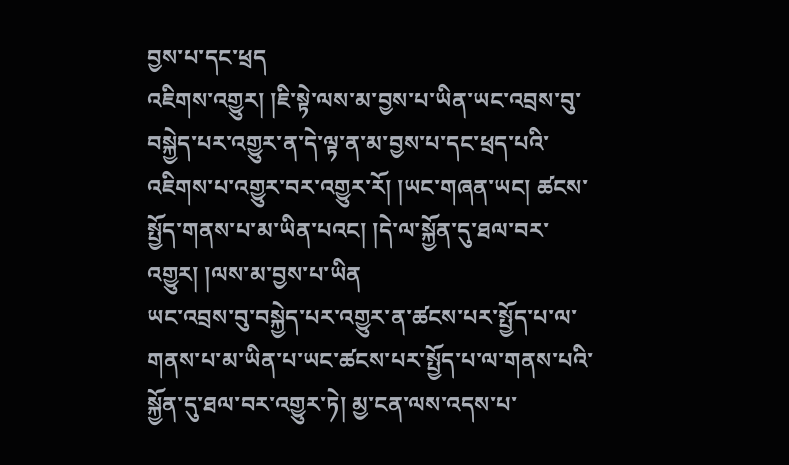བྱས་པ་དང་ཕྲད
འཇིགས་འགྱུར། །ཇི་སྟེ་ལས་མ་བྱས་པ་ཡིན་ཡང་འབྲས་བུ་བསྐྱེད་པར་འགྱུར་ན་དེ་ལྟ་ན་མ་བྱས་པ་དང་ཕྲད་པའི་འཇིགས་པ་འགྱུར་བར་འགྱུར་རོ། །ཡང་གཞན་ཡང། ཚངས་སྤྱོད་གནས་པ་མ་ཡིན་པའང། །དེ་ལ་སྐྱོན་དུ་ཐལ་བར་འགྱུར། །ལས་མ་བྱས་པ་ཡིན
ཡང་འབྲས་བུ་བསྐྱེད་པར་འགྱུར་ན་ཚངས་པར་སྤྱོད་པ་ལ་གནས་པ་མ་ཡིན་པ་ཡང་ཚངས་པར་སྤྱོད་པ་ལ་གནས་པའི་སྐྱོན་དུ་ཐལ་བར་འགྱུར་ཏེ། མྱ་ངན་ལས་འདས་པ་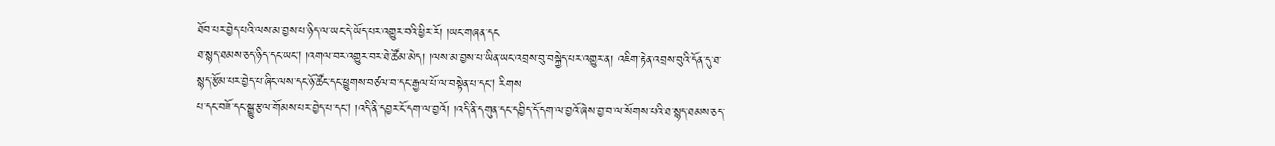ཐོབ་པར་བྱེད་པའི་ལས་མ་བྱས་པ་ཉིད་ལ་ཡང་དེ་ཡོད་པར་འགྱུར་བའི་ཕྱིར་རོ། །ཡང་གཞན་དང
ཐ་སྙད་ཐམས་ཅད་ཉིད་དང་ཡང། །འགལ་བར་འགྱུར་བར་ཐེ་ཚོམ་མེད། །ལས་མ་བྱས་པ་ཡིན་ཡང་འབྲས་བུ་བསྐྱེད་པར་འགྱུར་ན། འཇིག་རྟེན་འབྲས་བུའི་དོན་དུ་ཐ་སྙད་རྩོམ་པར་བྱེད་པ་ཞིང་ལས་དང་ཉོ་ཚོང་དང་ཕྱུགས་བཙལ་བ་དང་རྒྱལ་པོ་ལ་བསྟེན་པ་དང། རིགས
པ་དང་བཟོ་དང་སྒྱུ་རྩལ་གོམས་པར་བྱེད་པ་དང། །འདི་ནི་དབྱར་ངོ་དག་ལ་བྱའོ། །འདི་ནི་དགུན་དང་དབྱིད་དོ་དག་ལ་བྱའོ་ཞེས་བྱ་བ་ལ་སོགས་པའི་ཐ་སྙད་ཐམས་ཅད་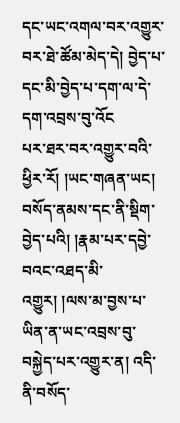དང་ཡང་འགལ་བར་འགྱུར་བར་ཐེ་ཚོམ་མེད་དེ། བྱེད་པ་དང་མི་བྱེད་པ་དག་ལ་དེ་དག་འབྲས་བུ་འོང
པར་ཐར་བར་འགྱུར་བའི་ཕྱིར་རོ། །ཡང་གཞན་ཡང། བསོད་ནམས་དང་ནི་སྡིག་བྱེད་པའི། །རྣམ་པར་དབྱེ་བའང་འཐད་མི་འགྱུར། །ལས་མ་བྱས་པ་ཡིན་ན་ཡང་འབྲས་བུ་བསྐྱེད་པར་འགྱུར་ན། འདི་ནི་བསོད་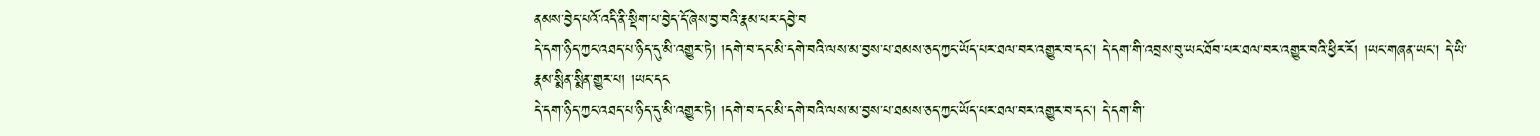ནམས་བྱེད་པའོ་འདི་ནི་སྡིག་པ་བྱེད་དོ་ཞེས་བྱ་བའི་རྣམ་པར་དབྱེ་བ
དེ་དག་ཉིད་ཀྱང་འཐད་པ་ཉིད་དུ་མི་འགྱུར་ཏེ། །དགེ་བ་དང་མི་དགེ་བའི་ལས་མ་བྱས་པ་ཐམས་ཅད་ཀྱང་ཡོད་པར་ཐལ་བར་འགྱུར་བ་དང། དེ་དག་གི་འབྲས་བུ་ཡང་ཐོབ་པར་ཐལ་བར་འགྱུར་བའི་ཕྱིར་རོ། །ཡང་གཞན་ཡང། དེ་ཡི་རྣམ་སྨིན་སྨིན་གྱུར་པ། །ཡང་དང
དེ་དག་ཉིད་ཀྱང་འཐད་པ་ཉིད་དུ་མི་འགྱུར་ཏེ། །དགེ་བ་དང་མི་དགེ་བའི་ལས་མ་བྱས་པ་ཐམས་ཅད་ཀྱང་ཡོད་པར་ཐལ་བར་འགྱུར་བ་དང། དེ་དག་གི་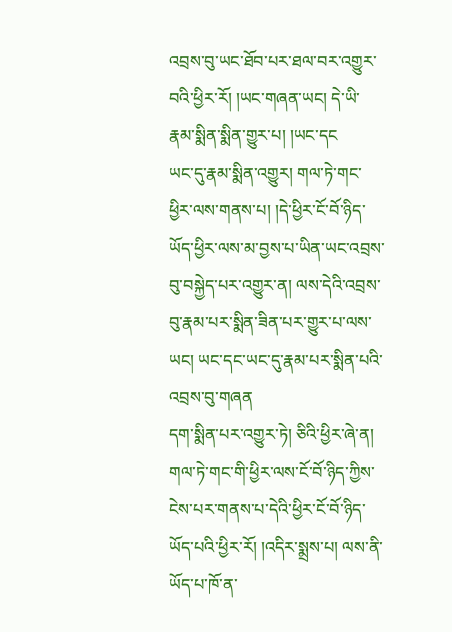འབྲས་བུ་ཡང་ཐོབ་པར་ཐལ་བར་འགྱུར་བའི་ཕྱིར་རོ། །ཡང་གཞན་ཡང། དེ་ཡི་རྣམ་སྨིན་སྨིན་གྱུར་པ། །ཡང་དང
ཡང་དུ་རྣམ་སྨིན་འགྱུར། གལ་ཏེ་གང་ཕྱིར་ལས་གནས་པ། །དེ་ཕྱིར་ངོ་བོ་ཉིད་ཡོད་ཕྱིར་ལས་མ་བྱས་པ་ཡིན་ཡང་འབྲས་བུ་བསྐྱེད་པར་འགྱུར་ན། ལས་དེའི་འབྲས་བུ་རྣམ་པར་སྨིན་ཟིན་པར་གྱུར་པ་ལས་ཡང། ཡང་དང་ཡང་དུ་རྣམ་པར་སྨིན་པའི་འབྲས་བུ་གཞན
དག་སྨིན་པར་འགྱུར་ཏེ། ཅིའི་ཕྱིར་ཞེ་ན། གལ་ཏེ་གང་གི་ཕྱིར་ལས་ངོ་བོ་ཉིད་ཀྱིས་ངེས་པར་གནས་པ་དེའི་ཕྱིར་ངོ་བོ་ཉིད་ཡོད་པའི་ཕྱིར་རོ། །འདིར་སྨྲས་པ། ལས་ནི་ཡོད་པ་ཁོ་ན་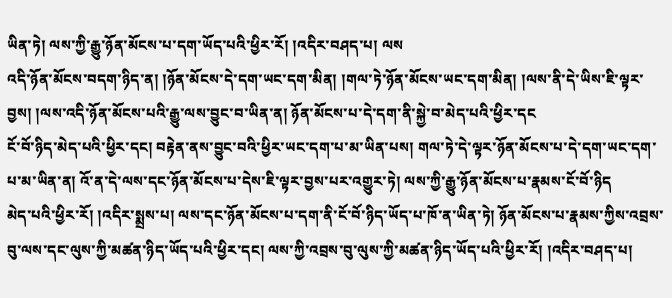ཡིན་ཏེ། ལས་ཀྱི་རྒྱུ་ཉོན་མོངས་པ་དག་ཡོད་པའི་ཕྱིར་རོ། །འདིར་བཤད་པ། ལས
འདི་ཉོན་མོངས་བདག་ཉིད་ན། །ཉོན་མོངས་དེ་དག་ཡང་དག་མིན། །གལ་ཏེ་ཉོན་མོངས་ཡང་དག་མིན། །ལས་ནི་དེ་ཡིས་ཇི་ལྟར་བྱས། །ལས་འདི་ཉོན་མོངས་པའི་རྒྱུ་ལས་བྱུང་བ་ཡིན་ན། ཉོན་མོངས་པ་དེ་དག་ནི་སྐྱེ་བ་མེད་པའི་ཕྱིར་དང
ངོ་བོ་ཉིད་མེད་པའི་ཕྱིར་དང། བརྟེན་ནས་བྱུང་བའི་ཕྱིར་ཡང་དག་པ་མ་ཡིན་པས། གལ་ཏེ་དེ་ལྟར་ཉོན་མོངས་པ་དེ་དག་ཡང་དག་པ་མ་ཡིན་ན། འོ་ན་དེ་ལས་དང་ཉོན་མོངས་པ་དེས་ཇི་ལྟར་བྱས་པར་འགྱུར་ཏེ། ལས་ཀྱི་རྒྱུ་ཉོན་མོངས་པ་རྣམས་ངོ་བོ་ཉིད
མེད་པའི་ཕྱིར་རོ། །འདིར་སྨྲས་པ། ལས་དང་ཉོན་མོངས་པ་དག་ནི་ངོ་བོ་ཉིད་ཡོད་པ་ཁོ་ན་ཡིན་ཏེ། ཉོན་མོངས་པ་རྣམས་ཀྱིས་འབྲས་བུ་ལས་དང་ལུས་ཀྱི་མཚན་ཉིད་ཡོད་པའི་ཕྱིར་དང། ལས་ཀྱི་འབྲས་བུ་ལུས་ཀྱི་མཚན་ཉིད་ཡོད་པའི་ཕྱིར་རོ། །འདིར་བཤད་པ།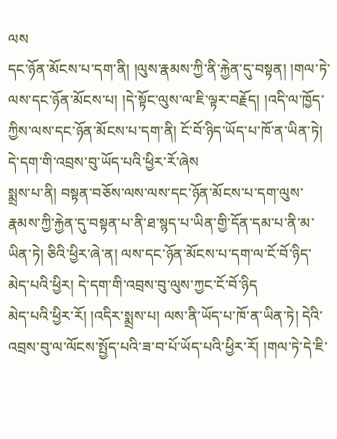ལས
དང་ཉོན་མོངས་པ་དག་ནི། །ལུས་རྣམས་ཀྱི་ནི་རྐྱེན་དུ་བསྟན། །གལ་ཏེ་ལས་དང་ཉོན་མོངས་པ། །དེ་སྟོང་ལུས་ལ་ཇི་ལྟར་བརྗོད། །འདི་ལ་ཁྱོད་ཀྱིས་ལས་དང་ཉོན་མོངས་པ་དག་ནི། ངོ་བོ་ཉིད་ཡོད་པ་ཁོ་ན་ཡིན་ཏེ། དེ་དག་གི་འབྲས་བུ་ཡོད་པའི་ཕྱིར་རོ་ཞེས
སྨྲས་པ་ནི། བསྟན་བཅོས་ལས་ལས་དང་ཉོན་མོངས་པ་དག་ལུས་རྣམས་ཀྱི་རྐྱེན་དུ་བསྟན་པ་ནི་ཐ་སྙད་པ་ཡིན་གྱི་དོན་དམ་པ་ནི་མ་ཡིན་ཏེ། ཅིའི་ཕྱིར་ཞེ་ན། ལས་དང་ཉོན་མོངས་པ་དག་ལ་ངོ་བོ་ཉིད་མེད་པའི་ཕྱིར། དེ་དག་གི་འབྲས་བུ་ལུས་ཀྱང་ངོ་བོ་ཉིད
མེད་པའི་ཕྱིར་རོ། །འདིར་སྨྲས་པ། ལས་ནི་ཡོད་པ་ཁོ་ན་ཡིན་ཏེ། དེའི་འབྲས་བུ་ལ་ལོངས་སྤྱོད་པའི་ཟ་བ་པོ་ཡོད་པའི་ཕྱིར་རོ། །གལ་ཏེ་དེ་ཇི་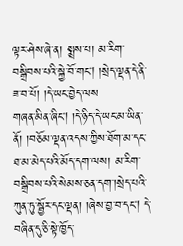ལྟར་ཤེས་ཞེ་ན། སྨྲས་པ། མ་རིག་བསྒྲིབས་པའི་སྐྱེ་བོ་གང། །སྲེད་ལྡན་དེ་ནི་ཟ་བ་པོ། །དེ་ཡང་བྱེད་ལས
གཞན་མིན་ཞིང། །དེ་ཉིད་དེ་ཡང་མ་ཡིན་ནོ། །བཅོམ་ལྡན་འདས་ཀྱིས་ཐོག་མ་དང་ཐ་མ་མེད་པའི་མོད་དག་ལས། མ་རིག་བསྒྲིབས་པའི་སེམས་ཅན་དག་།སྲེད་པའི་ཀུན་ཏུ་སྦྱོར་དང་ལྡན། །ཞེས་བྱ་བ་དང། དེ་བཞིན་དུ་ཅི་སྟེ་ཁྱོད་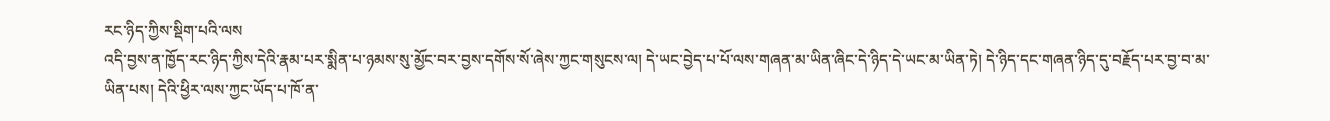རང་ཉིད་ཀྱིས་སྡིག་པའི་ལས
འདི་བྱས་ན་ཁྱོད་རང་ཉིད་ཀྱིས་དེའི་རྣམ་པར་སྨིན་པ་ཉམས་སུ་མྱོང་བར་བྱས་དགོས་སོ་ཞེས་ཀྱང་གསུངས་ལ། དེ་ཡང་བྱེད་པ་པོ་ལས་གཞན་མ་ཡིན་ཞིང་དེ་ཉིད་དེ་ཡང་མ་ཡིན་ཏེ། དེ་ཉིད་དང་གཞན་ཉིད་དུ་བརྗོད་པར་བྱ་བ་མ་ཡིན་པས། དེའི་ཕྱིར་ལས་ཀྱང་ཡོད་པ་ཁོ་ན་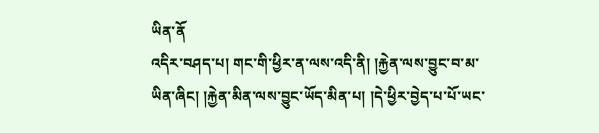ཡིན་ནོ
འདིར་བཤད་པ། གང་གི་ཕྱིར་ན་ལས་འདི་ནི། །རྐྱེན་ལས་བྱུང་བ་མ་ཡིན་ཞིང། །རྐྱེན་མིན་ལས་བྱུང་ཡོད་མིན་པ། །དེ་ཕྱིར་བྱེད་པ་པོ་ཡང་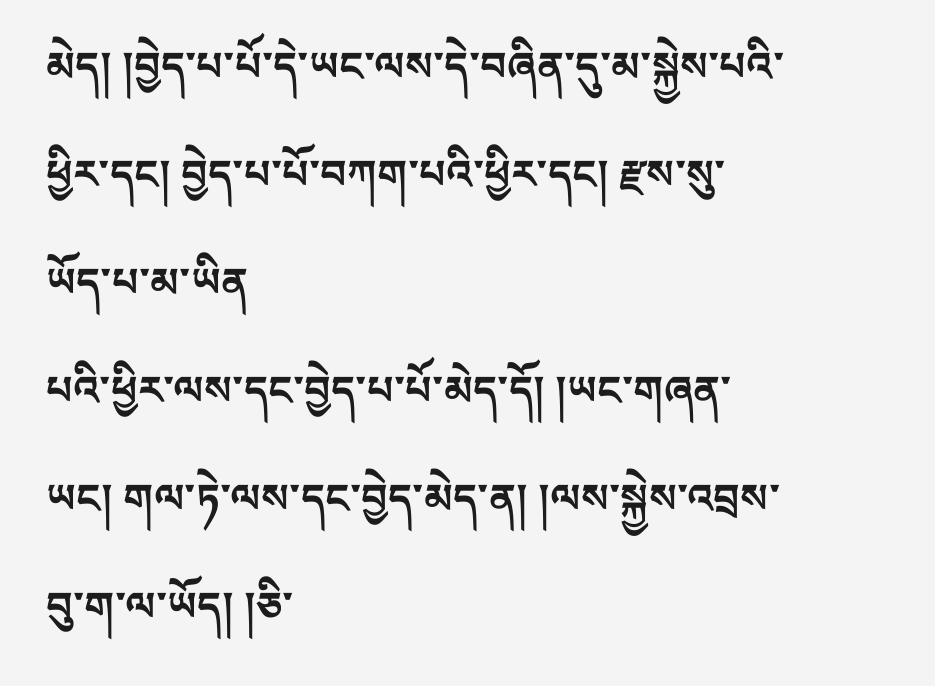མེད། །བྱེད་པ་པོ་དེ་ཡང་ལས་དེ་བཞིན་དུ་མ་སྐྱེས་པའི་ཕྱིར་དང། བྱེད་པ་པོ་བཀག་པའི་ཕྱིར་དང། རྫས་སུ་ཡོད་པ་མ་ཡིན
པའི་ཕྱིར་ལས་དང་བྱེད་པ་པོ་མེད་དོ། །ཡང་གཞན་ཡང། གལ་ཏེ་ལས་དང་བྱེད་མེད་ན། །ལས་སྐྱེས་འབྲས་བུ་ག་ལ་ཡོད། །ཅི་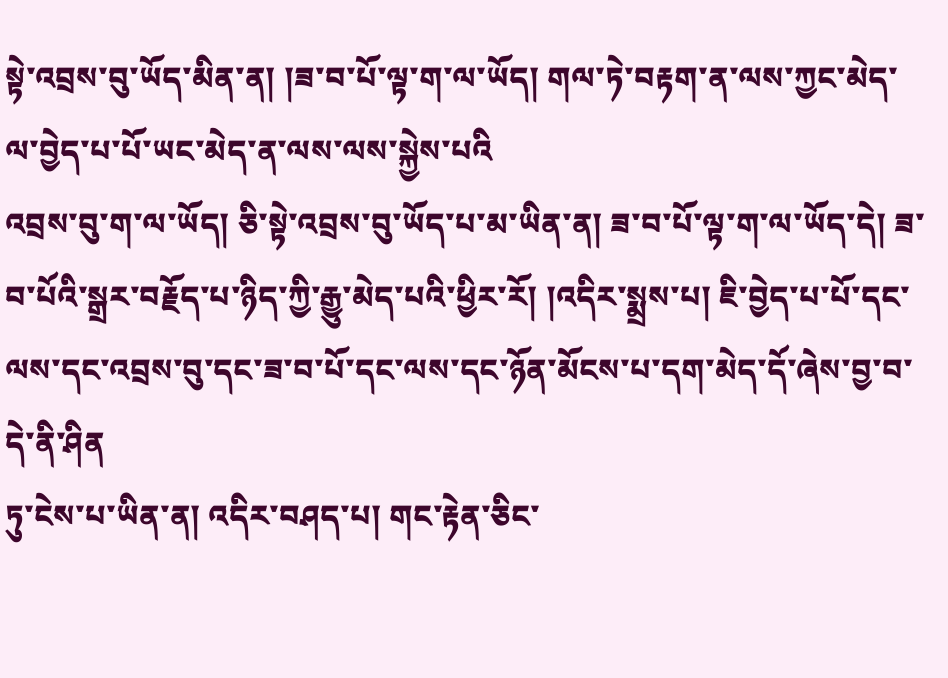སྟེ་འབྲས་བུ་ཡོད་མིན་ན། །ཟ་བ་པོ་ལྟ་ག་ལ་ཡོད། གལ་ཏེ་བརྟག་ན་ལས་ཀྱང་མེད་ལ་བྱེད་པ་པོ་ཡང་མེད་ན་ལས་ལས་སྐྱེས་པའི
འབྲས་བུ་ག་ལ་ཡོད། ཅི་སྟེ་འབྲས་བུ་ཡོད་པ་མ་ཡིན་ན། ཟ་བ་པོ་ལྟ་ག་ལ་ཡོད་དེ། ཟ་བ་པོའི་སྒྲར་བརྗོད་པ་ཉིད་ཀྱི་རྒྱུ་མེད་པའི་ཕྱིར་རོ། །འདིར་སྨྲས་པ། ཇི་བྱེད་པ་པོ་དང་ལས་དང་འབྲས་བུ་དང་ཟ་བ་པོ་དང་ལས་དང་ཉོན་མོངས་པ་དག་མེད་དོ་ཞེས་བྱ་བ་དེ་ནི་ཤིན
ཏུ་ངེས་པ་ཡིན་ན། འདིར་བཤད་པ། གང་རྟེན་ཅིང་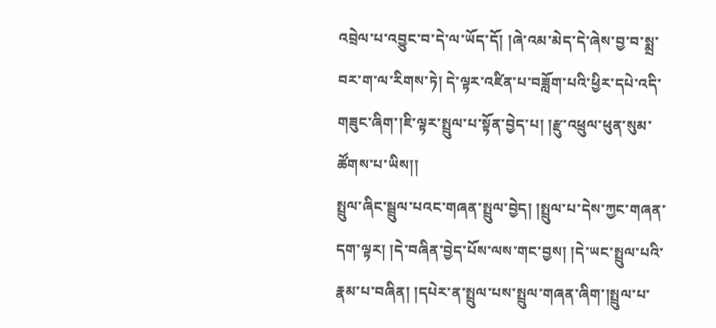འབྲེལ་པ་འབྱུང་བ་དེ་ལ་ཡོད་དོ། །ཞེ་འམ་མེད་དེ་ཞེས་བྱ་བ་སྨྲ་བར་ག་ལ་རིགས་ཏེ། དེ་ལྟར་འཛིན་པ་བཟློག་པའི་ཕྱིར་དཔེ་འདི་གཟུང་ཞིག་།ཇི་ལྟར་སྤྲུལ་པ་སྟོན་བྱེད་པ། །རྫུ་འཕྲུལ་ཕུན་སུམ་ཚོགས་པ་ཡིས།།
སྤྲུལ་ཞིང་སྦྲུལ་པའང་གཞན་སྤྲུལ་བྱེད། །སྤྲུལ་པ་དེས་ཀྱང་གཞན་དག་ལྟར། །དེ་བཞིན་བྱེད་པོས་ལས་གང་བྱས། །དེ་ཡང་སྤྲུལ་པའི་རྣམ་པ་བཞིན། །དཔེར་ན་སྤྲུལ་པས་སྤྲུལ་གཞན་ཞིག་།སྤྲུལ་པ་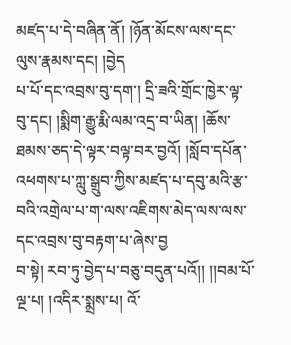མཛད་པ་དེ་བཞིན་ནོ། །ཉོན་མོངས་ལས་དང་ལུས་རྣམས་དང། །བྱེད
པ་པོ་དང་འབྲས་བུ་དག་། དྲི་ཟའི་གྲོང་ཁྱེར་ལྟ་བུ་དང། །སྨིག་རྒྱུ་རྨི་ལམ་འདྲ་བ་ཡིན། །ཆོས་ཐམས་ཅད་དེ་ལྟར་བལྟ་བར་བྱའོ། །སློབ་དཔོན་འཕགས་པ་ཀླུ་སྒྲུབ་ཀྱིས་མཛད་པ་དབུ་མའི་རྩ་བའི་འགྲེལ་པ་ག་ལས་འཇིགས་མེད་ལས་ལས་དང་འབྲས་བུ་བརྟག་པ་ཞེས་བྱ
བ་སྟེ། རབ་ཏུ་བྱེད་པ་བཅུ་བདུན་པའོ།། །།བམ་པོ་ལྔ་པ། །འདིར་སྨྲས་པ། འོ་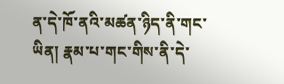ན་དེ་ཁོ་ནའི་མཚན་ཉིད་ནི་གང་ཡིན། རྣམ་པ་གང་གིས་ནི་དེ་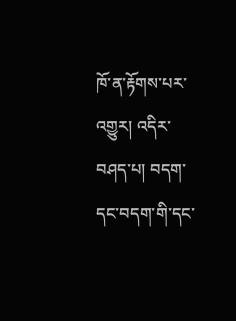ཁོ་ན་རྟོགས་པར་འགྱུར། འདིར་བཤད་པ། བདག་དང་བདག་གི་དང་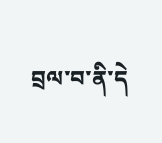བྲལ་བ་ནི་དེ